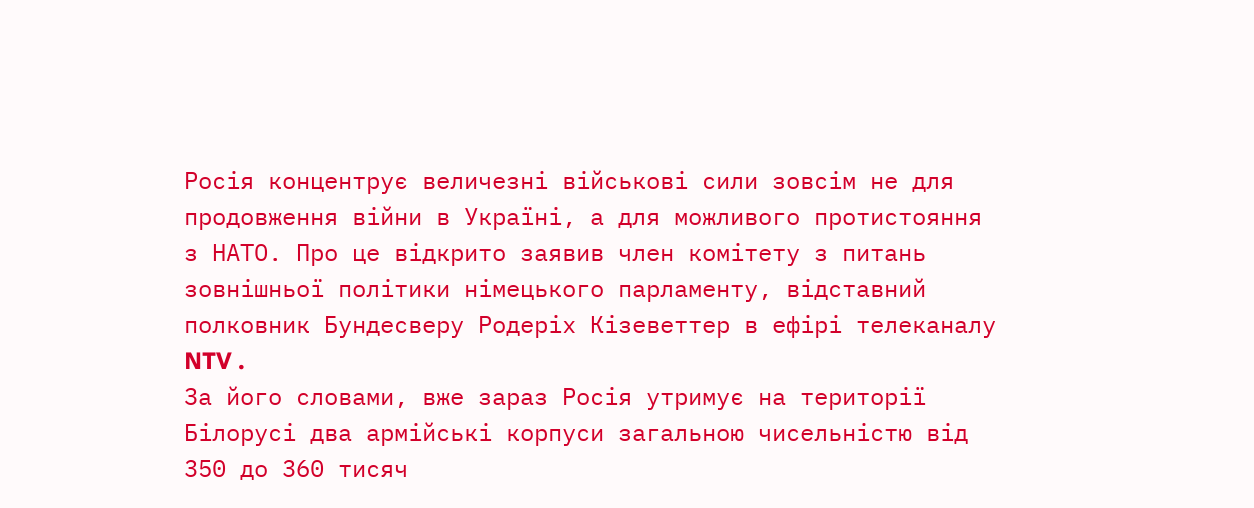Росія концентрує величезні військові сили зовсім не для продовження війни в Україні, а для можливого протистояння з НАТО. Про це відкрито заявив член комітету з питань зовнішньої політики німецького парламенту, відставний полковник Бундесверу Родеріх Кізеветтер в ефірі телеканалу NTV .
За його словами, вже зараз Росія утримує на території Білорусі два армійські корпуси загальною чисельністю від 350 до 360 тисяч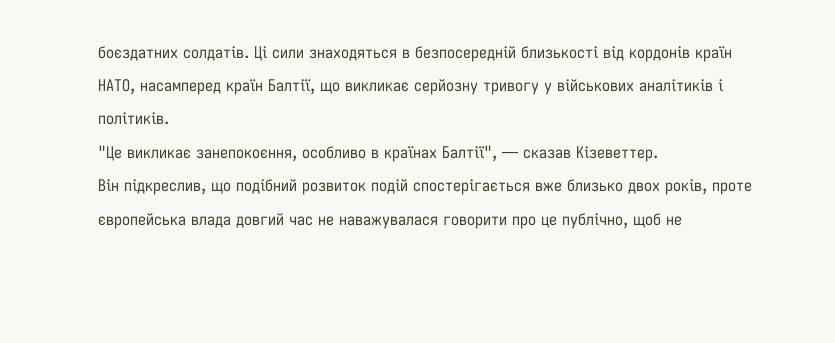боєздатних солдатів. Ці сили знаходяться в безпосередній близькості від кордонів країн НАТО, насамперед країн Балтії, що викликає серйозну тривогу у військових аналітиків і політиків.
"Це викликає занепокоєння, особливо в країнах Балтії", — сказав Кізеветтер.
Він підкреслив, що подібний розвиток подій спостерігається вже близько двох років, проте європейська влада довгий час не наважувалася говорити про це публічно, щоб не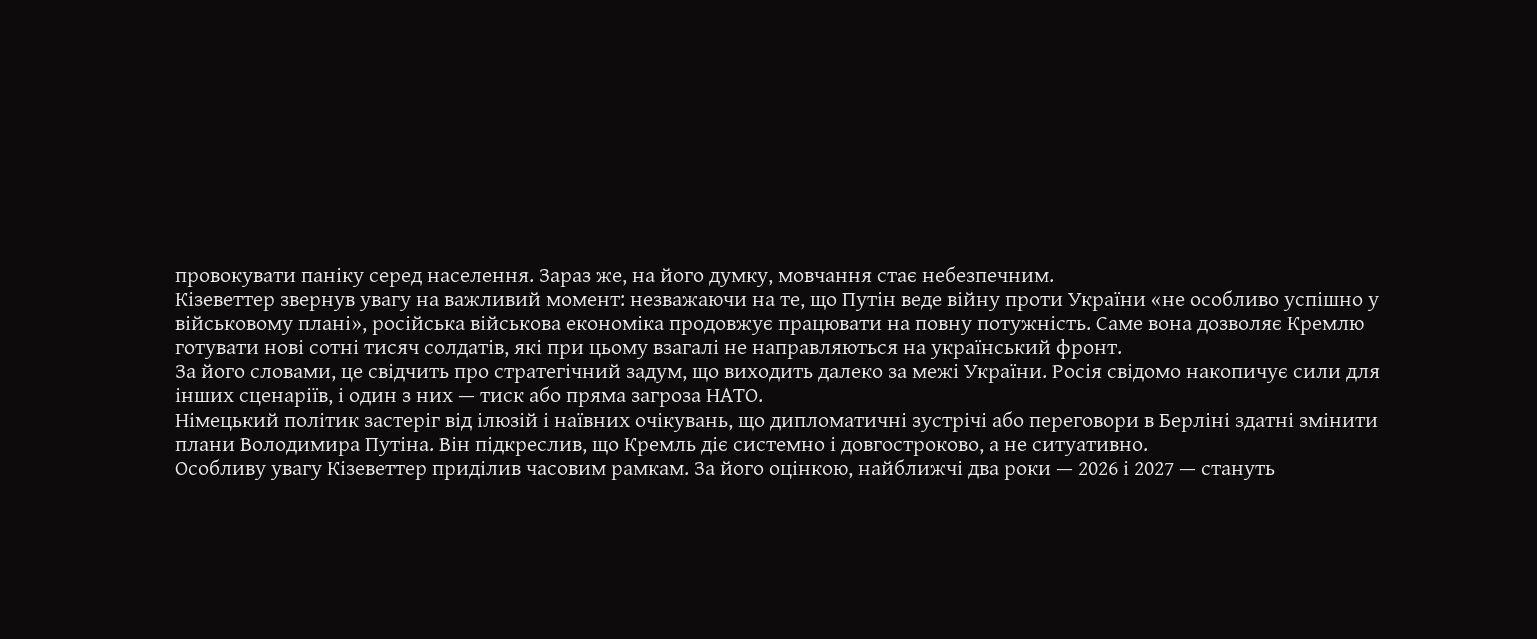провокувати паніку серед населення. Зараз же, на його думку, мовчання стає небезпечним.
Кізеветтер звернув увагу на важливий момент: незважаючи на те, що Путін веде війну проти України «не особливо успішно у військовому плані», російська військова економіка продовжує працювати на повну потужність. Саме вона дозволяє Кремлю готувати нові сотні тисяч солдатів, які при цьому взагалі не направляються на український фронт.
За його словами, це свідчить про стратегічний задум, що виходить далеко за межі України. Росія свідомо накопичує сили для інших сценаріїв, і один з них — тиск або пряма загроза НАТО.
Німецький політик застеріг від ілюзій і наївних очікувань, що дипломатичні зустрічі або переговори в Берліні здатні змінити плани Володимира Путіна. Він підкреслив, що Кремль діє системно і довгостроково, а не ситуативно.
Особливу увагу Кізеветтер приділив часовим рамкам. За його оцінкою, найближчі два роки — 2026 і 2027 — стануть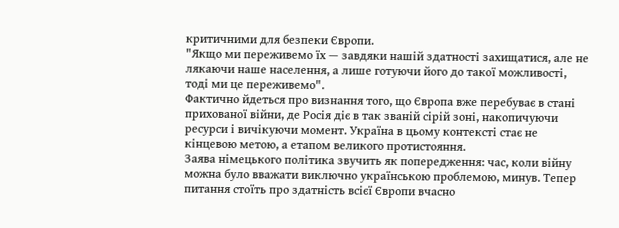критичними для безпеки Європи.
"Якщо ми переживемо їх — завдяки нашій здатності захищатися, але не лякаючи наше населення, а лише готуючи його до такої можливості, тоді ми це переживемо".
Фактично йдеться про визнання того, що Європа вже перебуває в стані прихованої війни, де Росія діє в так званій сірій зоні, накопичуючи ресурси і вичікуючи момент. Україна в цьому контексті стає не кінцевою метою, а етапом великого протистояння.
Заява німецького політика звучить як попередження: час, коли війну можна було вважати виключно українською проблемою, минув. Тепер питання стоїть про здатність всієї Європи вчасно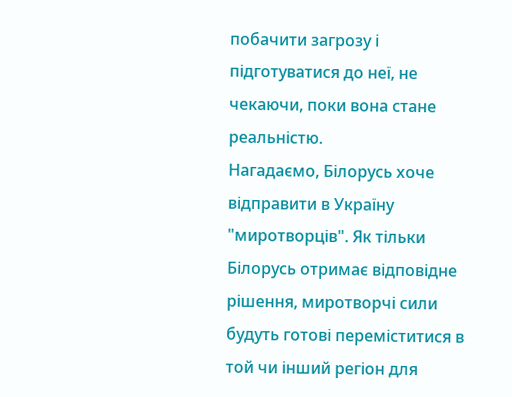побачити загрозу і підготуватися до неї, не чекаючи, поки вона стане реальністю.
Нагадаємо, Білорусь хоче відправити в Україну "миротворців". Як тільки Білорусь отримає відповідне рішення, миротворчі сили будуть готові переміститися в той чи інший регіон для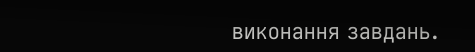виконання завдань.